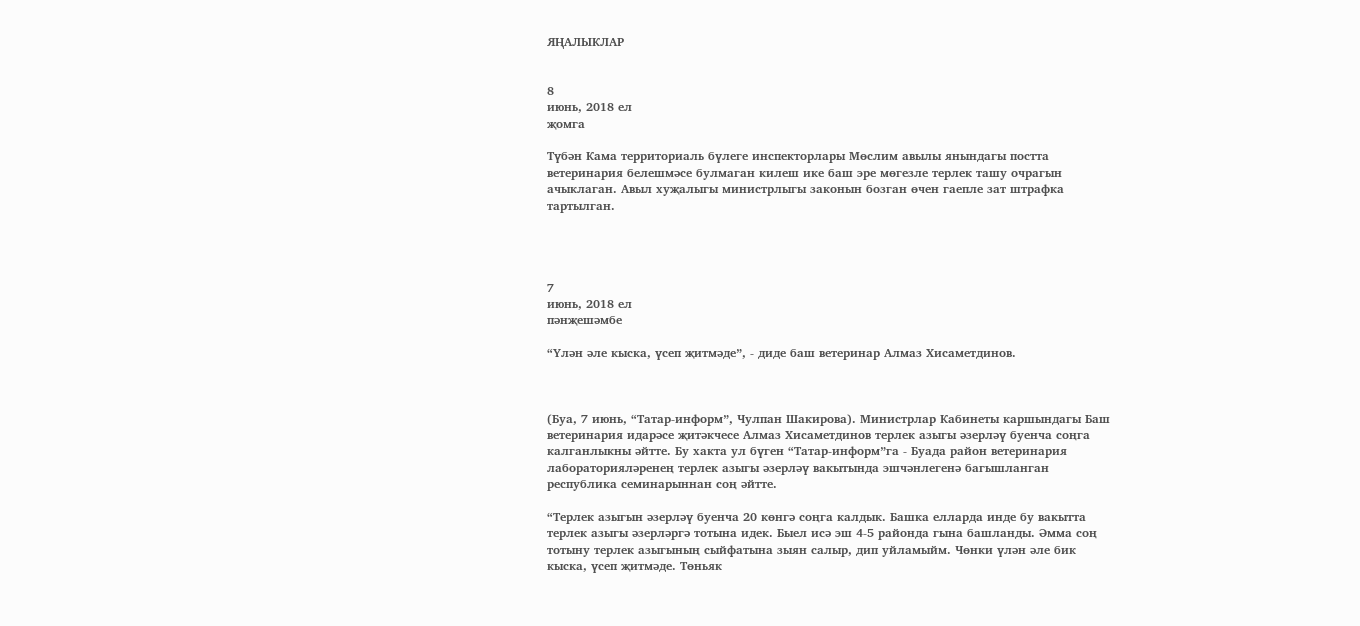ЯҢАЛЫКЛАР


8
июнь, 2018 ел
җомга

Түбән Кама территориаль бүлеге инспекторлары Мөслим авылы янындагы постта ветеринария белешмәсе булмаган килеш ике баш эре мөгезле терлек ташу очрагын ачыклаган. Авыл хуҗалыгы министрлыгы законын бозган өчен гаепле зат штрафка тартылган.




7
июнь, 2018 ел
пәнҗешәмбе

“Үлән әле кыска, үсеп җитмәде”, - диде баш ветеринар Алмаз Хисаметдинов.



(Буа, 7 июнь, “Татар-информ”, Чулпан Шакирова). Министрлар Кабинеты каршындагы Баш ветеринария идарәсе җитәкчесе Алмаз Хисаметдинов терлек азыгы әзерләү буенча соңга калганлыкны әйтте. Бу хакта ул бүген “Татар-информ”га - Буада район ветеринария лабораторияләренең терлек азыгы әзерләү вакытында эшчәнлегенә багышланган республика семинарыннан соң әйтте.

“Терлек азыгын әзерләү буенча 20 көнгә соңга калдык. Башка елларда инде бу вакытта терлек азыгы әзерләргә тотына идек. Быел исә эш 4-5 районда гына башланды. Әмма соң тотыну терлек азыгының сыйфатына зыян салыр, дип уйламыйм. Чөнки үлән әле бик кыска, үсеп җитмәде. Төньяк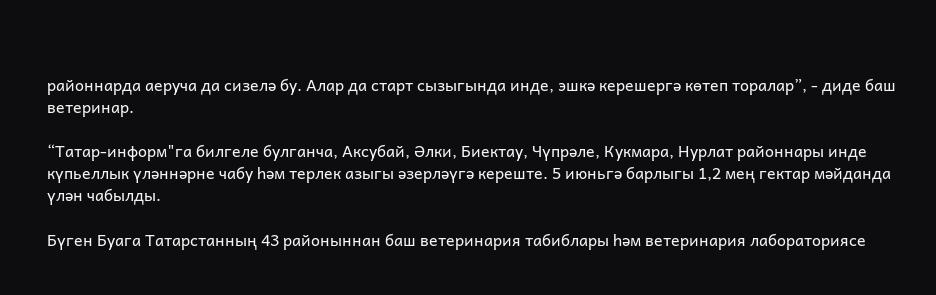районнарда аеруча да сизелә бу. Алар да старт сызыгында инде, эшкә керешергә көтеп торалар”, - диде баш ветеринар.

“Татар-информ"га билгеле булганча, Аксубай, Әлки, Биектау, Чүпрәле, Кукмара, Нурлат районнары инде күпьеллык үләннәрне чабу һәм терлек азыгы әзерләүгә кереште. 5 июньгә барлыгы 1,2 мең гектар мәйданда үлән чабылды.

Бүген Буага Татарстанның 43 районыннан баш ветеринария табиблары һәм ветеринария лабораториясе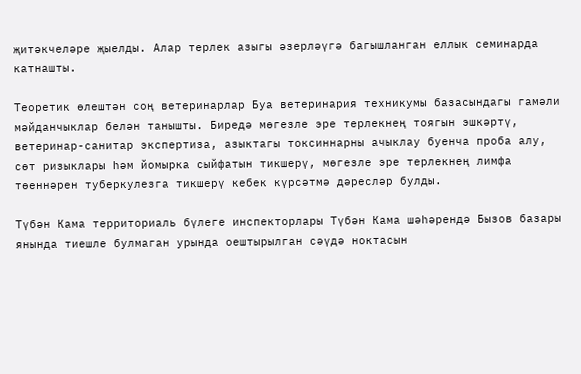җитәкчеләре җыелды. Алар терлек азыгы әзерләүгә багышланган еллык семинарда катнашты.

Теоретик өлештән соң ветеринарлар Буа ветеринария техникумы базасындагы гамәли мәйданчыклар белән танышты. Биредә мөгезле эре терлекнең тоягын эшкәртү, ветеринар-санитар экспертиза, азыктагы токсиннарны ачыклау буенча проба алу, сөт ризыклары һәм йомырка сыйфатын тикшерү, мөгезле эре терлекнең лимфа төеннәрен туберкулезга тикшерү кебек күрсәтмә дәресләр булды.

Түбән Кама территориаль бүлеге инспекторлары Түбән Кама шәһәрендә Бызов базары янында тиешле булмаган урында оештырылган сәүдә ноктасын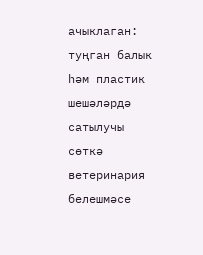ачыклаган: туңган балык һәм пластик шешәләрдә сатылучы сөткә ветеринария белешмәсе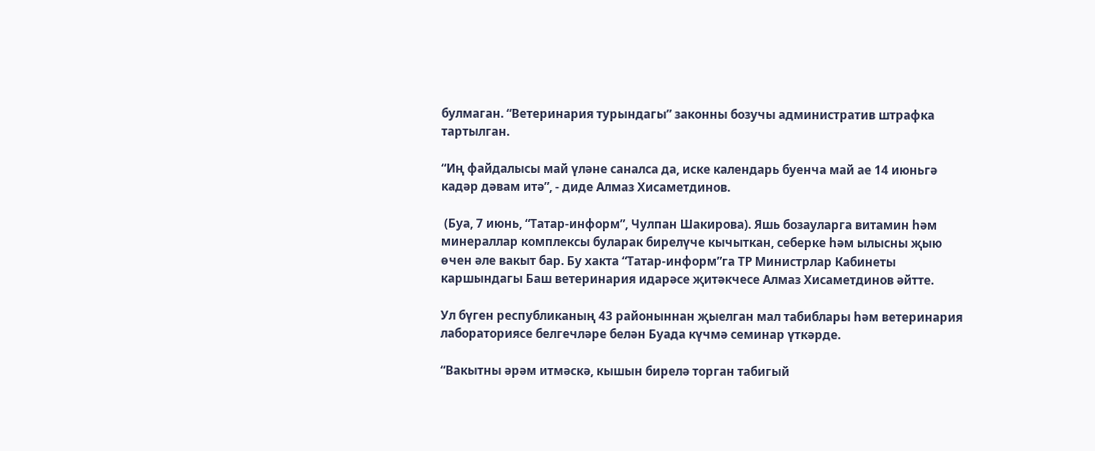булмаган. “Ветеринария турындагы” законны бозучы административ штрафка тартылган.

“Иң файдалысы май үләне саналса да, иске календарь буенча май ае 14 июньгә кадәр дәвам итә”, - диде Алмаз Хисаметдинов.

 (Буа, 7 июнь, “Татар-информ”, Чулпан Шакирова). Яшь бозауларга витамин һәм минераллар комплексы буларак бирелүче кычыткан, себерке һәм ылысны җыю өчен әле вакыт бар. Бу хакта “Татар-информ”га ТР Министрлар Кабинеты каршындагы Баш ветеринария идарәсе җитәкчесе Алмаз Хисаметдинов әйтте.

Ул бүген республиканың 43 районыннан җыелган мал табиблары һәм ветеринария лабораториясе белгечләре белән Буада күчмә семинар үткәрде.

“Вакытны әрәм итмәскә, кышын бирелә торган табигый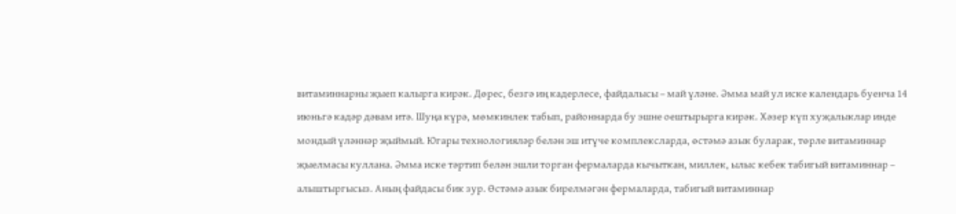витаминнарны җыеп калырга кирәк. Дөрес, безгә иң кадерлесе, файдалысы – май үләне. Әмма май ул иске календарь буенча 14 июньгә кадәр дәвам итә. Шуңа күрә, мөмкинлек табып, районнарда бу эшне оештырырга кирәк. Хәзер күп хуҗалыклар инде мондый үләннәр җыймый. Югары технологияләр белән эш итүче комплексларда, өстәмә азык буларак, төрле витаминнар җыелмасы куллана. Әмма иске тәртип белән эшли торган фермаларда кычыткан, миллек, ылыс кебек табигый витаминнар – алыштыргысыз. Аның файдасы бик зур. Өстәмә азык бирелмәгән фермаларда, табигый витаминнар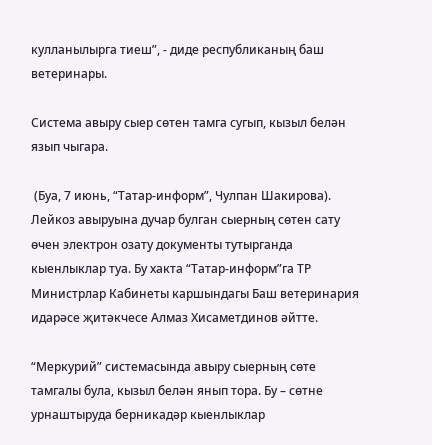кулланылырга тиеш”, - диде республиканың баш ветеринары.

Система авыру сыер сөтен тамга сугып, кызыл белән язып чыгара.

 (Буа, 7 июнь, “Татар-информ”, Чулпан Шакирова). Лейкоз авыруына дучар булган сыерның сөтен сату өчен электрон озату документы тутырганда кыенлыклар туа. Бу хакта “Татар-информ”га ТР Министрлар Кабинеты каршындагы Баш ветеринария идарәсе җитәкчесе Алмаз Хисаметдинов әйтте.

“Меркурий” системасында авыру сыерның сөте тамгалы була, кызыл белән янып тора. Бу – сөтне урнаштыруда берникадәр кыенлыклар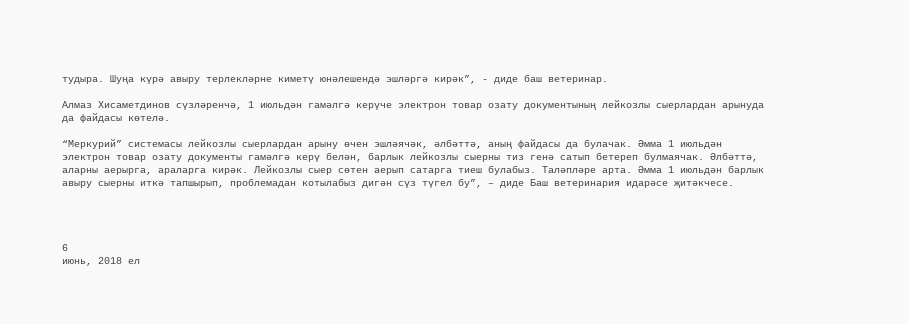тудыра. Шуңа күрә авыру терлекләрне киметү юнәлешендә эшләргә кирәк”, - диде баш ветеринар.

Алмаз Хисаметдинов сүзләренчә, 1 июльдән гамәлгә керүче электрон товар озату документының лейкозлы сыерлардан арынуда да файдасы көтелә.

“Меркурий” системасы лейкозлы сыерлардан арыну өчен эшләячәк, әлбәттә, аның файдасы да булачак. Әмма 1 июльдән электрон товар озату документы гамәлгә керү белән, барлык лейкозлы сыерны тиз генә сатып бетереп булмаячак. Әлбәттә, аларны аерырга, араларга кирәк. Лейкозлы сыер сөтен аерып сатарга тиеш булабыз. Таләпләре арта. Әмма 1 июльдән барлык авыру сыерны иткә тапшырып, проблемадан котылабыз дигән сүз түгел бу”, – диде Баш ветеринария идарәсе җитәкчесе.




6
июнь, 2018 ел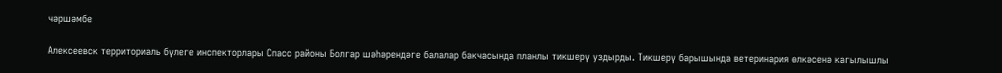чәршәмбе

Алексеевск территориаль бүлеге инспекторлары Спасс районы Болгар шәһәрендәге балалар бакчасында планлы тикшерү уздырды. Тикшерү барышында ветеринария өлкәсенә кагылышлы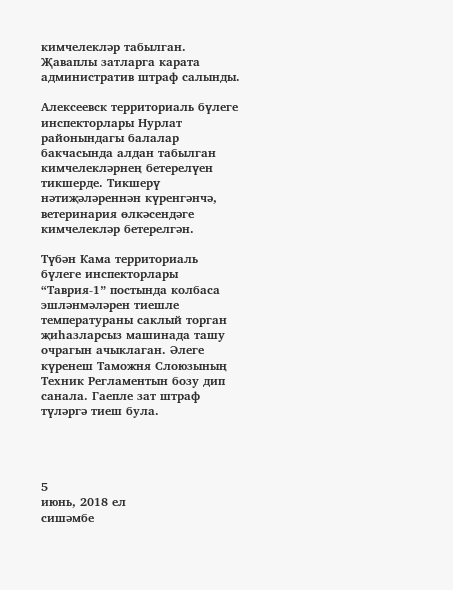кимчелекләр табылган. Җаваплы затларга карата административ штраф салынды.

Алексеевск территориаль бүлеге инспекторлары Нурлат районындагы балалар бакчасында алдан табылган кимчелекләрнең бетерелүен тикшерде. Тикшерү нәтиҗәләреннән күренгәнчә, ветеринария өлкәсендәге кимчелекләр бетерелгән.

Түбән Кама территориаль бүлеге инспекторлары “Таврия-1” постында колбаса эшләнмәләрен тиешле температураны саклый торган җиһазларсыз машинада ташу очрагын ачыклаган. Әлеге күренеш Таможня Слоюзының Техник Регламентын бозу дип санала. Гаепле зат штраф түләргә тиеш була.




5
июнь, 2018 ел
сишәмбе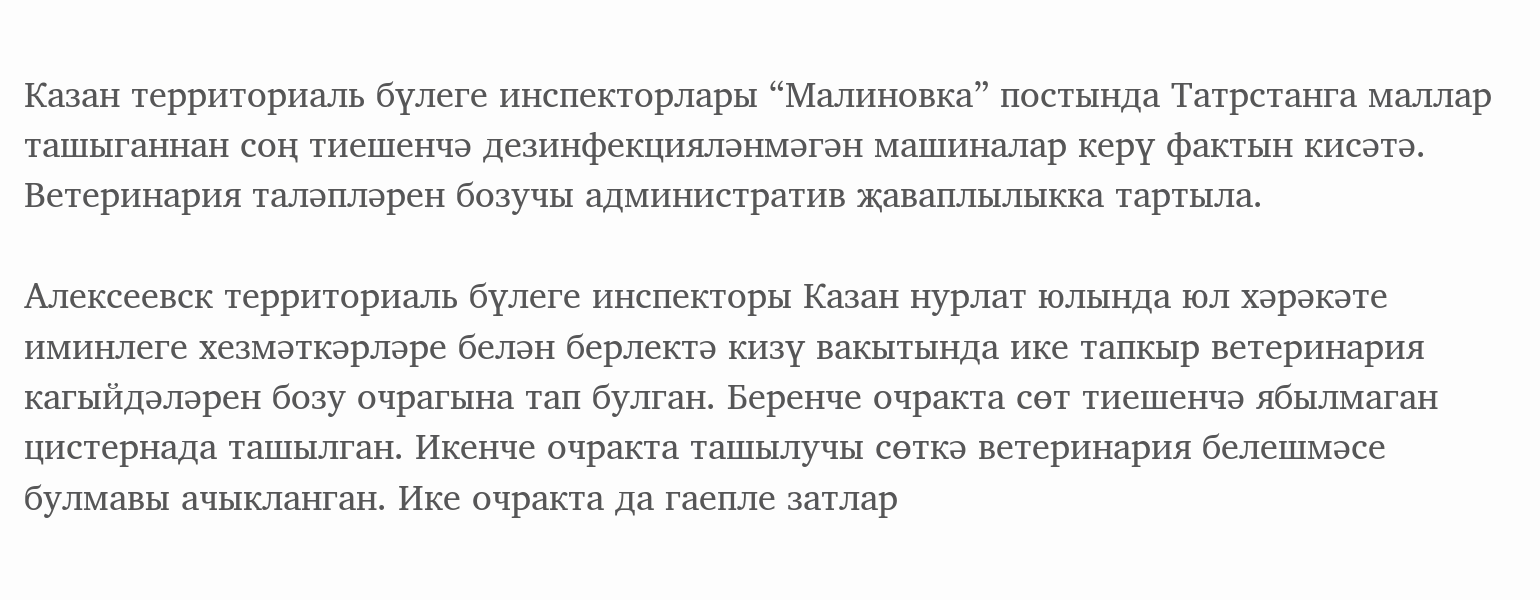Казан территориаль бүлеге инспекторлары “Малиновка” постында Татрстанга маллар ташыганнан соң тиешенчә дезинфекцияләнмәгән машиналар керү фактын кисәтә. Ветеринария таләпләрен бозучы административ җаваплылыкка тартыла.

Алексеевск территориаль бүлеге инспекторы Казан нурлат юлында юл хәрәкәте иминлеге хезмәткәрләре белән берлектә кизү вакытында ике тапкыр ветеринария кагыйдәләрен бозу очрагына тап булган. Беренче очракта сөт тиешенчә ябылмаган цистернада ташылган. Икенче очракта ташылучы сөткә ветеринария белешмәсе булмавы ачыкланган. Ике очракта да гаепле затлар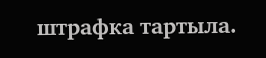штрафка тартыла.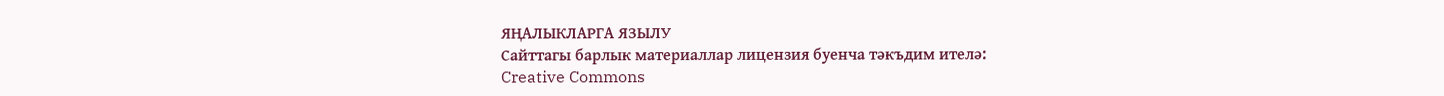ЯҢАЛЫКЛАРГА ЯЗЫЛУ
Сайттагы барлык материаллар лицензия буенча тәкъдим ителә:
Creative Commons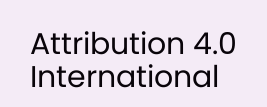Attribution 4.0 International